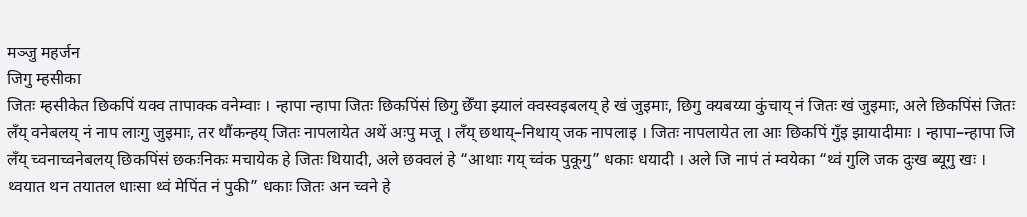मञ्जु महर्जन
जिगु म्हसीका
जितः म्हसीकेत छिकपिं यक्व तापाक्क वनेम्वाः । न्हापा न्हापा जितः छिकपिंसं छिगु छेँया झ्यालं क्वस्वइबलय् हे खं जुइमाः, छिगु क्यबय्या कुंचाय् नं जितः खं जुइमाः, अले छिकपिंसं जितः लँय् वनेबलय् नं नाप लाःगु जुइमाः, तर थौंकन्हय् जितः नापलायेत अथें अःपु मजू । लँय् छथाय्–निथाय् जक नापलाइ । जितः नापलायेत ला आः छिकपिं गुँइ झायादीमाः । न्हापा–न्हापा जि लँय् च्वनाच्वनेबलय् छिकपिंसं छकःनिकः मचायेक हे जितः थियादी, अले छक्वलं हे “आथाः गय् च्वंक पुकूगु” धकाः धयादी । अले जि नापं तं म्वयेका “थ्वं गुलि जक दुःख ब्यूगु खः । थ्वयात थन तयातल धाःसा थ्वं मेपिंत नं पुकी” धकाः जितः अन च्वने हे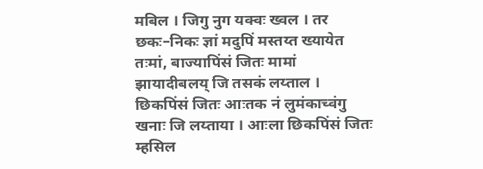मबिल । जिगु नुग यक्वः ख्वल । तर छकः–निकः ज्ञां मदुपिं मस्तय्त ख्यायेत तःमां, बाज्यापिंसं जितः मामां झायादीबलय् जि तसकं लय्ताल । छिकपिंसं जितः आःतक नं लुमंकाच्वंगु खनाः जि लय्ताया । आःला छिकपिंसं जितः म्हसिल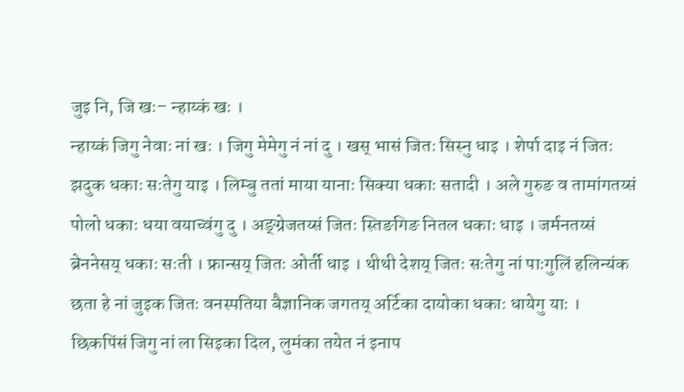जुइ नि, जि खः– न्हाय्कं खः ।
न्हाय्कं जिगु नेवाः नां खः । जिगु मेमेगु नं नां दु । खस् भासं जितः सिस्नु धाइ । शेर्पा दाइ नं जितः झदुक धकाः सःतेगु याइ । लिम्बु ततां माया यानाः सिक्या धकाः सतादी । अले गुरुङ व तामांगतय्सं पोलो धकाः धया वयाच्वंगु दु । अङ्ग्रेजतय्सं जितः स्तिङगिङ नितल धकाः धाइ । जर्मनतय्सं ब्रेननेसय् धकाः सःती । फ्रान्सय् जितः ओर्ती धाइ । थीथी देशय् जितः सःतेगु नां पाःगुलिं हलिन्यंक छता हे नां जुइक जितः वनस्पतिया बैज्ञानिक जगतय् अर्टिका दायोका धकाः धायेगु याः ।
छिकपिंसं जिगु नां ला सिइका दिल, लुमंका तयेत नं इनाप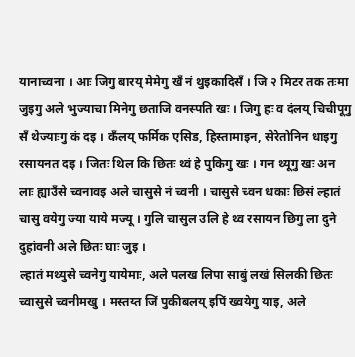यानाच्वना । आः जिगु बारय् मेमेगु खँ नं थुइकादिसँ । जि २ मिटर तक तःमा जुइगु अले भुज्याचा मिनेगु छताजि वनस्पति खः । जिगु हः व दंलय् चिचीपूगु सँ थेज्याःगु कं दइ । कँलय् फर्मिक एसिड, हिस्तामाइन, सेरेतोनिन धाइगु रसायनत दइ । जितः थिल कि छितः थ्वं हे पुकिगु खः । गन थ्यूगु खः अन लाः ह्याउँसे च्वनावइ अले चासुसे नं च्वनी । चासुसे च्वन धकाः छिसं ल्हातं चासु वयेगु ज्या याये मज्यू । गुलि चासुल उलि हे थ्व रसायन छिगु ला दुने दुहांवनी अले छितः घाः जुइ ।
ल्हातं मथ्युसे च्वनेगु यायेमाः, अले पलख लिपा साबुं लखं सिलकी छितः च्वासुसे च्वनीमखु । मस्तय्त जिं पुकीबलय् इपिं ख्वयेगु याइ, अले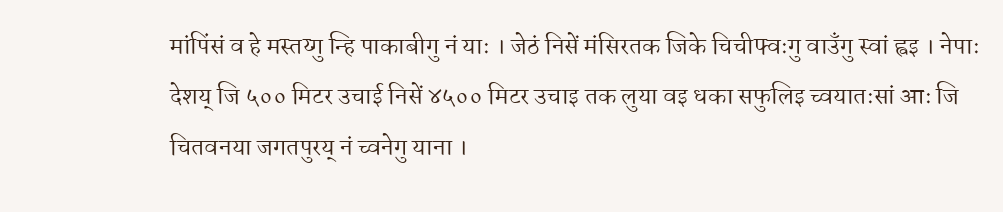मांपिंसं व हे मस्तय्गु न्हि पाकाबीगु नं याः । जेठं निसें मंसिरतक जिके चिचीफ्वःगु वाउँगु स्वां ह्वइ । नेपाः देशय् जि ५०० मिटर उचाई निसें ४५०० मिटर उचाइ तक लुया वइ धका सफुलिइ च्वयातःसां आः जि चितवनया जगतपुरय् नं च्वनेगु याना ।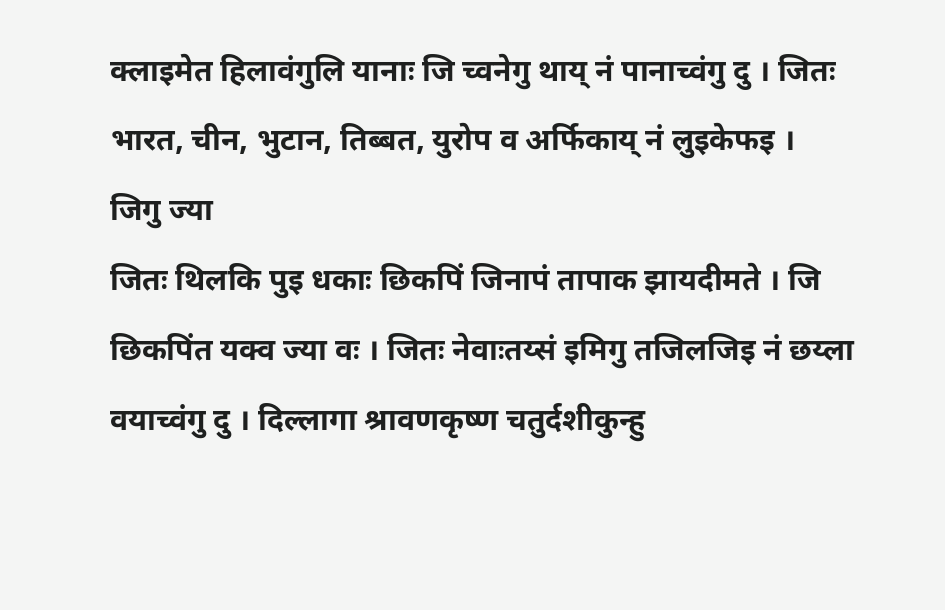क्लाइमेत हिलावंगुलि यानाः जि च्वनेगु थाय् नं पानाच्वंगु दु । जितः भारत, चीन, भुटान, तिब्बत, युरोप व अर्फिकाय् नं लुइकेफइ ।
जिगु ज्या
जितः थिलकि पुइ धकाः छिकपिं जिनापं तापाक झायदीमते । जि छिकपिंत यक्व ज्या वः । जितः नेवाःतय्सं इमिगु तजिलजिइ नं छय्ला वयाच्वंगु दु । दिल्लागा श्रावणकृष्ण चतुर्दशीकुन्हु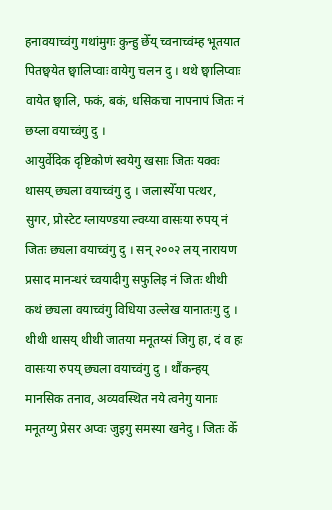हनावयाच्वंगु गथांमुगः कुन्हु छेँय् च्वनाच्वंम्ह भूतयात पितछ्वयेत छ्वालिप्वाः वायेगु चलन दु । थथे छ्वालिप्वाः वायेत छ्वालि, फकं, बकं, धसिकचा नापनापं जितः नं छय्ला वयाच्वंगु दु ।
आयुर्वेदिक दृष्टिकोणं स्वयेगु खसाः जितः यक्वः थासय् छ्यला वयाच्वंगु दु । जलास्येँया पत्थर, सुगर, प्रोस्टेट ग्लायण्डया ल्वय्या वासःया रुपय् नं जितः छ्यला वयाच्वंगु दु । सन् २००२ लय् नारायण प्रसाद मानन्धरं च्वयादीगु सफुलिइ नं जितः थीथी कथं छ्यला वयाच्वंगु विधिया उल्लेख यानातःगु दु । थीथी थासय् थीथी जातया मनूतय्सं जिगु हा, दं व हः वासःया रुपय् छ्यला वयाच्वंगु दु । थौंकन्हय् मानसिक तनाव, अव्यवस्थित नये त्वनेगु यानाः मनूतय्गु प्रेसर अप्वः जुइगु समस्या खनेदु । जितः केँ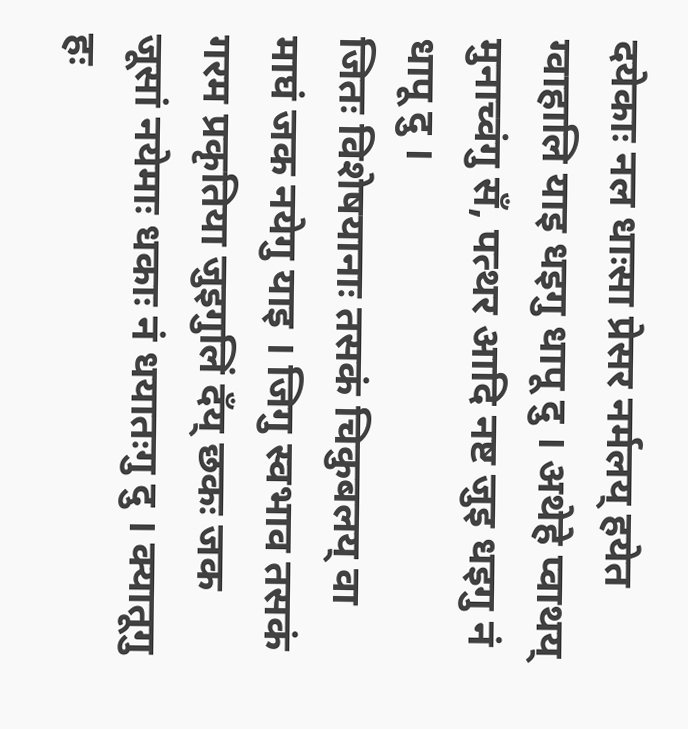दयेकाः नल धाःसा प्रेसर नर्मलय् हयेत ग्वाहालि याइ धइगु धापू दु । अथेहे प्वाथय् मुनाच्वंगु सँ, पत्थर आदि नष्ट जुइ धइगु नं धापू दु ।
जितः विशेषयानाः तसकं चिकुबलय् वा माघं जक नयेगु याइ । जिगु स्वभाव तसकं गरम प्रकृतिया जुइगुलिं दँय् छकः जक जूसां नयेमाः धकाः नं धयातःगु दु । क्यातूगु हः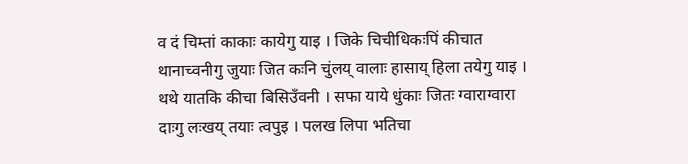व दं चिम्तां काकाः कायेगु याइ । जिके चिचीधिकःपिं कीचात थानाच्वनीगु जुयाः जित कःनि चुंलय् वालाः हासाय् हिला तयेगु याइ । थथे यातकि कीचा बिसिउँवनी । सफा याये धुंकाः जितः ग्वाराग्वारा दाःगु लःखय् तयाः त्वपुइ । पलख लिपा भतिचा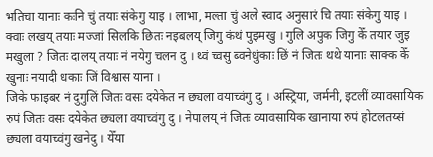भतिचा यानाः कःनि चुं तयाः संकेगु याइ । लाभा, मल्ता चुं अले स्वाद अनुसारं चि तयाः संकेगु याइ । क्वाः लखय् तयाः मज्जां सिलकि छितः नइबलय् जिगु कंथं पुइमखु । गुलि अपुक जिगु केँ तयार जुइ मखुला ? जितः दालय् तयाः नं नयेगु चलन दु । थ्वं च्वसु ब्वनेधुंकाः छिं नं जितः थथे यानाः साक्क केँ खुनाः नयादी धकाः जिं विश्वास याना ।
जिके फाइबर नं दुगुलिं जितः वसः दयेकेत न छ्यला वयाच्वंगु दु । अस्ट्रिया, जर्मनी, इटलीं व्यावसायिक रुपं जितः वसः दयेकेत छ्यला वयाच्वंगु दु । नेपालय् नं जितः व्यावसायिक खानाया रुपं होटलतय्सं छ्यला वयाच्वंगु खनेदु । येँया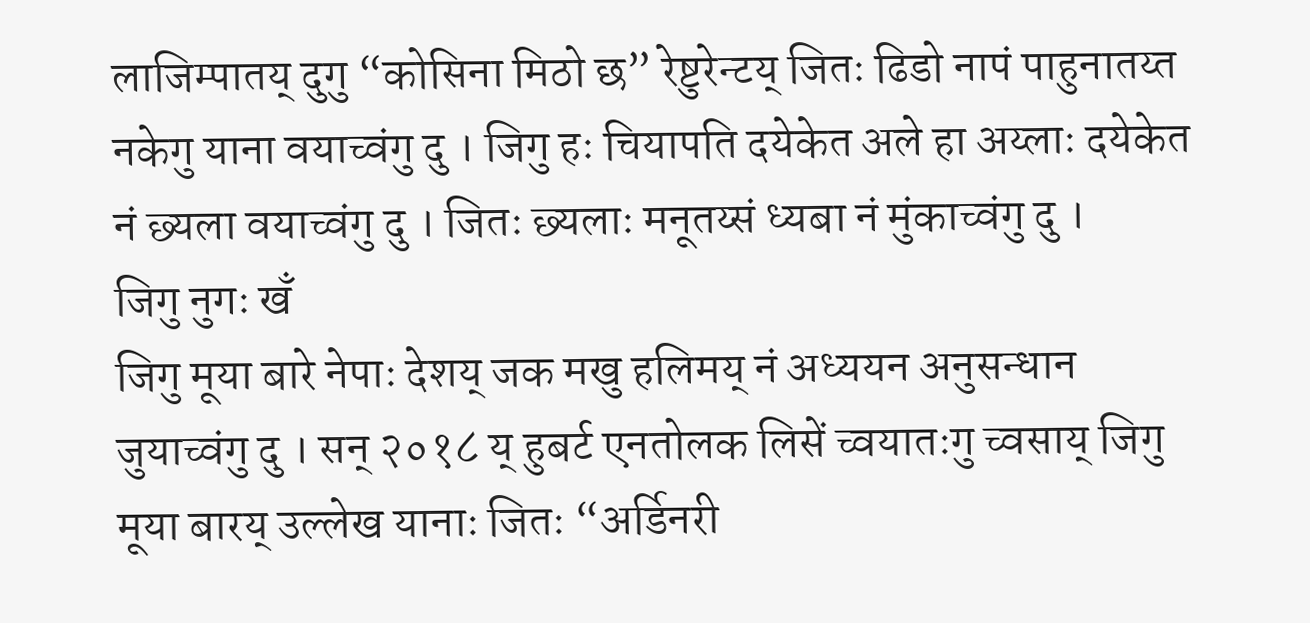लाजिम्पातय् दुगु “कोसिना मिठो छ” रेष्टुरेन्टय् जितः ढिडो नापं पाहुनातय्त नकेगु याना वयाच्वंगु दु । जिगु हः चियापति दयेकेत अले हा अय्लाः दयेकेत नं छ्यला वयाच्वंगु दु । जितः छ्यलाः मनूतय्सं ध्यबा नं मुंकाच्वंगु दु ।
जिगु नुगः खँ
जिगु मूया बारे नेपाः देशय् जक मखु हलिमय् नं अध्ययन अनुसन्धान जुयाच्वंगु दु । सन् २०१८ य् हुबर्ट एनतोलक लिसें च्वयातःगु च्वसाय् जिगु मूया बारय् उल्लेख यानाः जितः “अर्डिनरी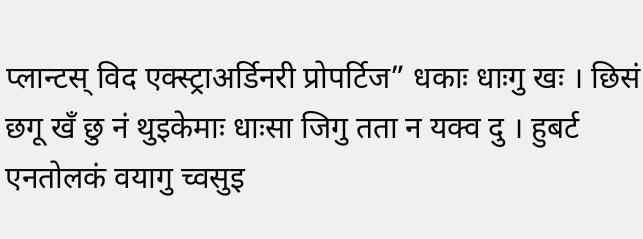प्लान्टस् विद एक्स्ट्राअर्डिनरी प्रोपर्टिज” धकाः धाःगु खः । छिसं छगू खँ छु नं थुइकेमाः धाःसा जिगु तता न यक्व दु । हुबर्ट एनतोलकं वयागु च्वसुइ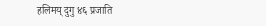हलिमय् दुगु ४६ प्रजाति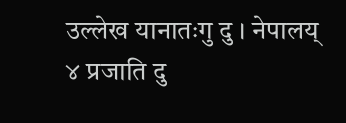उल्लेख यानातःगु दु । नेपालय् ४ प्रजाति दु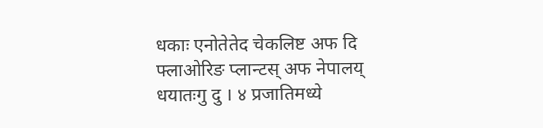धकाः एनोतेतेद चेकलिष्ट अफ दि फ्लाओरिङ प्लान्टस् अफ नेपालय् धयातःगु दु । ४ प्रजातिमध्ये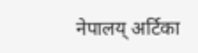नेपालय् अर्टिका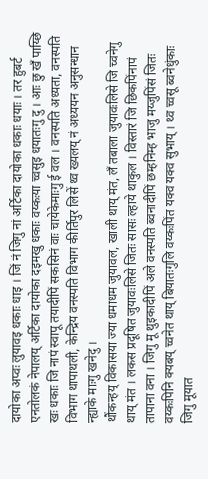दायोका अप्वः लुयावइ धकाः धाइ । जिं नं जिगु नां अर्टिका दायोका धकाः धयाः । तर हुबर्ट एनतोलकं नेपालय् अर्टिका दायोका दइमखु धकाः वय्कःया च्वसुइ धयातःगु दु । आः छु खँ पाय्छि खः धकाः जि नापं स्वापू तयादीपिं सकसिनं वाः चायेकेमाःगु ई वल । वनस्पति अध्यता, वनस्पति विभाग थापाथली, केन्द्रिय वनस्पति विभाग कीर्तिपुर लिसें थ्व ख्यलय् नं अध्ययन अनुसन्धान न्ह्याके माःगु खनेदु ।
थौंकन्हय् विकासया ज्या धमाधम जुयावल, खाली थाय् मंत, लँ तबाला जुयावःलिसे जि च्वनेगु थाय् मंत । लकस प्रदूषित जुयावःलिसे जितः सासः ल्हाये थाकुल । विस्तारं जि छिकपिंनापं तापाना वना । जिगु मू थुइकादीपिं अले वनस्पति ब्वनादीपिं छम्हनिम्ह भाजु मय्जुपिंसं जितः वय्कःपिनि क्यबय् च्वनेत थाय् बियातःगुलि वय्कःपिंत यक्व यक्व सुभाय् । थ्व च्वसू ब्वनेधुंकाः जिगु मूयात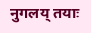नुगलय् तयाः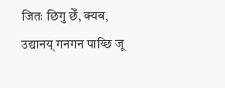जितः छिगु छेँ, क्यब, उद्यानय् गनगन पाय्छि जू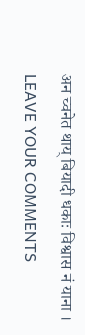अन च्वनेत थाय् बियादी धकाः विश्वास नं याना ।
LEAVE YOUR COMMENTS